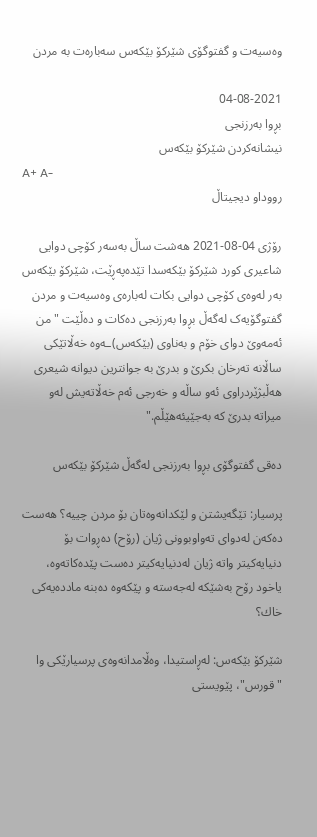وەسیەت و گفتوگۆی شێرکۆ بێکەس سەبارەت بە مردن

04-08-2021
بڕوا بەرزنجی
نیشانەکردن شێرکۆ بێکەس
A+ A-
رووداو دیجیتاڵ

رۆژی 04-08-2021 هەشت ساڵ بەسەر کۆچی دوایی شاعیری کورد شێرکۆ بێکەسدا تێدەپەڕێت، شێرکۆ بێکەس بەر لەوەی کۆچی دوایی بکات لەبارەی وەسیەت و مردن گفتوگۆیەک لەگەڵ بڕوا بەرزنجی دەکات و دەڵێت "من ئه‌مه‌وێ دوای خۆم ‌و به‌ناوی (بێكه‌س)ـه‌وه‌ خه‌ڵاتێكی ساڵانه‌ ته‌رخان بكرێ‌ و بدرێ به‌ جوانترین دیوانه‌ شیعری هه‌ڵبژێردراوی ئه‌و ساڵه ‌و خه‌رجی ئه‌م خه‌ڵاته‌یش له‌و میراته‌ بدرێ كه‌ به‌جێیئه‌هێڵم."

دەقی گفتوگۆی بڕوا بەرزنجی لەگەڵ شێرکۆ بێکەس

پرسیار: تێگه‌یشتن ‌و لێكدانه‌وه‌تان بۆ مردن چییه‌؟ هه‌ست ده‌كه‌ن له‌دوای ته‌واوبوونی ژیان (رۆح) ده‌ڕوات بۆ دنیایه‌كیتر واته‌ ژیان له‌دنیایه‌كیتر ده‌ست پێده‌كاته‌وه‌، یاخود رۆح به‌شێكه‌ له‌جه‌سته‌ و پێكه‌وه‌ ده‌بنه‌ مادده‌یه‌كی خاك؟

شێركۆ بێكه‌س: له‌ڕاستیدا، وه‌ڵامدانه‌وه‌ی پرسیارێكی وا "قورس"، پێویستی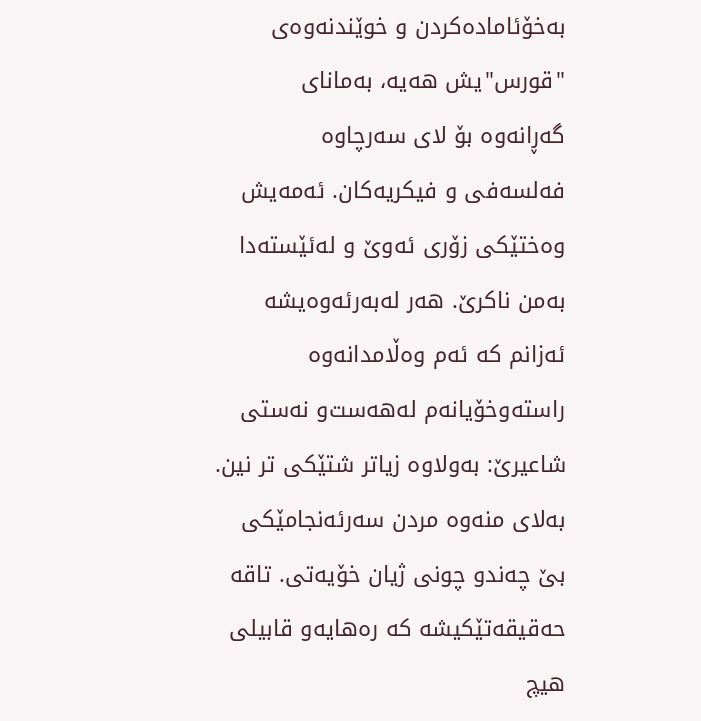به‌خۆئاماده‌كردن ‌و خوێندنه‌وه‌ی "قورس"یش هه‌یه‌، به‌مانای گه‌ڕانه‌وه‌ بۆ لای سه‌رچاوه‌ فه‌لسه‌فی ‌و فیكریه‌كان. ئه‌مه‌یش وه‌ختێكی زۆری ئه‌وێ‌ و له‌ئێسته‌دا به‌من ناكرێ. هه‌ر له‌به‌رئه‌وه‌یشه‌ ئه‌زانم كه‌ ئه‌م وه‌ڵامدانه‌وه‌ راسته‌وخۆیانه‌م له‌هه‌ست‌و نه‌ستی شاعیرێ: به‌ولاوه‌ زیاتر شتێكی تر نین. به‌لای منه‌وه‌ مردن سه‌رئه‌نجامێكی بێ چه‌ندو چونی ژیان خۆیه‌تی. تاقه‌ حه‌قیقه‌تێكیشه‌ كه‌ ره‌هایه‌و قابیلی هیچ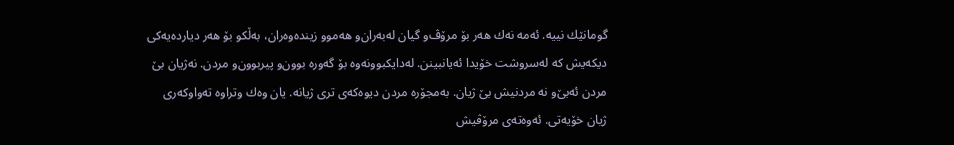گومانێك نییه‌. ئه‌مه‌ نه‌ك هه‌ر بۆ مرۆڤ‌و گیان له‌به‌ران‌و هه‌موو زینده‌وه‌ران، به‌ڵكو بۆ هه‌ر دیارده‌یه‌كی دیكه‌یش كه‌ له‌سروشت خۆیدا ئه‌یانبینن. له‌دایكبوونه‌وه‌ بۆ گه‌وره‌ بوون‌و پیربوون‌و مردن. نه‌ژیان بێ مردن ئه‌بێ‌و نه‌ مردنیش بێ ژیان. به‌مجۆره‌ مردن دیوه‌كه‌ی تری ژیانه‌. یان وه‌ك وتراوه‌ ته‌واوكه‌ری ژیان خۆیه‌تی. ئه‌وه‌ته‌ی مرۆڤیش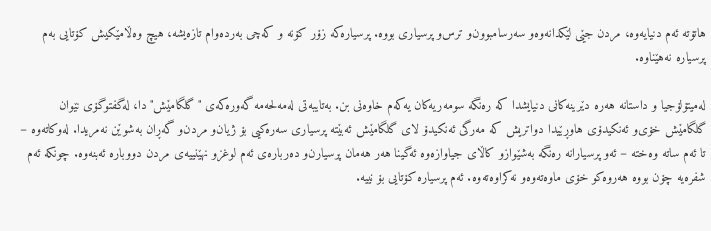هاتۆته‌ ئه‌م دنیایه‌وه‌، مردن جێی لێكدانه‌وه‌و سه‌رسامبوون‌و ترس‌و پرسیاری بووه‌. پرسیاره‌كه‌ زۆر كۆنه ‌و كه‌چی به‌رده‌وام تازه‌یشه‌، هیچ وه‌ڵامێكیش كۆتایی به‌م پرسیاره‌ نه‌هێناوه‌.

له‌میتۆلۆجیا و داستانه‌ هه‌ره‌ دێرینه‌كانی دنیایشدا كه‌ ره‌نگه‌ سومه‌ریه‌كان یه‌كه‌م خاوه‌نی بن. به‌تایبه‌تی له‌مه‌لحه‌مه‌ گه‌وره‌كه‌ی "گلگامێش"دا، له‌گفتوگۆی نێوان گلگامێش خۆی‌و ئه‌نكیدۆی هاوڕێیدا دواتریش كه‌ مه‌رگی ئه‌نكیدۆ لای گلگامێش ئه‌بێته‌ پرسیاری سه‌ره‌كیی بۆ ژیان‌و مردن‌و گه‌ڕان به‌شوێن نه‌مریدا. له‌وكاته‌وه‌ – تا ئه‌م ساته‌ وه‌خته‌ – ئه‌و پرسیارانه‌ ره‌نگه‌ به‌شێوازو كاڵای جیاوازه‌وه‌ ئه‌گینا هه‌ر هه‌مان پرسیارن‌و ده‌رباره‌ی ئه‌م لوغزو نهێنییه‌ی مردن دووباره‌ ئه‌بنه‌وه‌. چونكه‌ ئه‌م شفره‌یه‌ چۆن بووه‌ هه‌روه‌كو خۆی ماوه‌ته‌وه‌و نه‌كراوه‌ته‌وه‌. ئه‌م پرسیاره‌ كۆتایی بۆ نییه‌.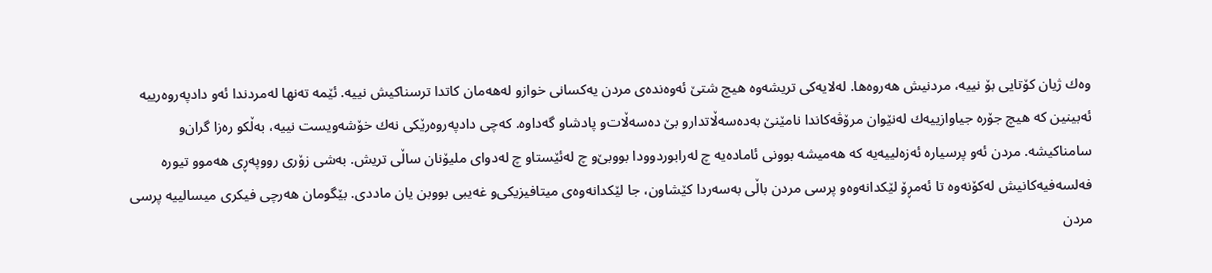وه‌ك ژیان كۆتایی بۆ نییه‌، مردنیش هه‌روه‌ها. له‌لایه‌كی تریشه‌وه‌ هیچ شتێ ئه‌وه‌نده‌ی مردن یه‌كسانی خوازو له‌هه‌مان كاتدا ترسناكیش نییه‌. ئێمه‌ ته‌نها له‌مردندا ئه‌و دادپه‌روه‌رییه‌ ئه‌بینین كه‌ هیچ جۆره‌ جیاوازییه‌ك له‌نێوان مرۆڤه‌كاندا نامێنێ به‌ده‌سه‌ڵاتدارو بێ ده‌سه‌ڵات‌و پادشاو گه‌داوه‌. كه‌چی دادپه‌روه‌رێكی نه‌ك خۆشه‌ویست نییه‌، به‌ڵكو ره‌زا گران‌و سامناكیشه‌. مردن ئه‌و پرسیاره‌ ئه‌زه‌لییه‌یه‌ كه‌ هه‌میشه‌ بوونی ئاماده‌یه‌ چ له‌رابوردوودا بووبێ‌و چ له‌ئێستاو چ له‌دوای ملیۆنان ساڵی تریش. به‌شی زۆری رووپه‌ڕی هه‌موو تیوره‌ فه‌لسه‌فیه‌كانیش له‌كۆنه‌وه‌ تا ئه‌مڕۆ لێكدانه‌وه‌و پرسی مردن باڵی به‌سه‌ردا كێشاون، جا لێكدانه‌وه‌ی میتافیزیكی‌و غه‌یبی بووبن یان ماددی. بێگومان هه‌رچی فیكری میسالییه‌ پرسی مردن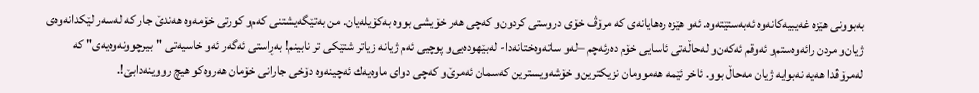به‌بوونی هێزه‌ غه‌یبیه‌كانه‌وه‌ ئه‌به‌ستێته‌وه‌. ئه‌و هێزه‌ ره‌هایانه‌ی كه‌ مرۆڤ خۆی دروستی كردون‌و كه‌چی هه‌ر خۆیشی بووه‌ به‌كۆیله‌یان. من به‌تێگه‌یشتنی كه‌م‌و كورتی خۆمه‌وه‌ هه‌ندێ جار كه‌ له‌سه‌ر لێكدانه‌وه‌ی ژیان‌و مردن رائه‌وه‌ستم‌و ئه‌وقم ئه‌كه‌ن‌و له‌حاڵه‌تی ئاسایی خۆم ده‌رئه‌چم –له‌و ساته‌وه‌ختانه‌دا- له‌بێهوده‌یی‌و پوچیی ئه‌م ژیانه‌ زیاتر شتێكی تر نابینم! به‌ڕاستی ئه‌گه‌ر ئه‌و خاسیه‌تی "بیرچوونه‌وه‌یه‌ی" كه‌ له‌مرۆڤدا هه‌یه‌ نه‌بوایه‌ ژیان مه‌حاڵ بوو. ئاخر ئێمه‌ هه‌موومان نزیكترین‌و خۆشه‌ویسترین كه‌سمان ئه‌مرێ‌و كه‌چی دوای ماوه‌یه‌ك ئه‌چینه‌وه‌ دۆخی جارانی خۆمان هه‌روه‌كو هیچ رووینه‌دابێ!.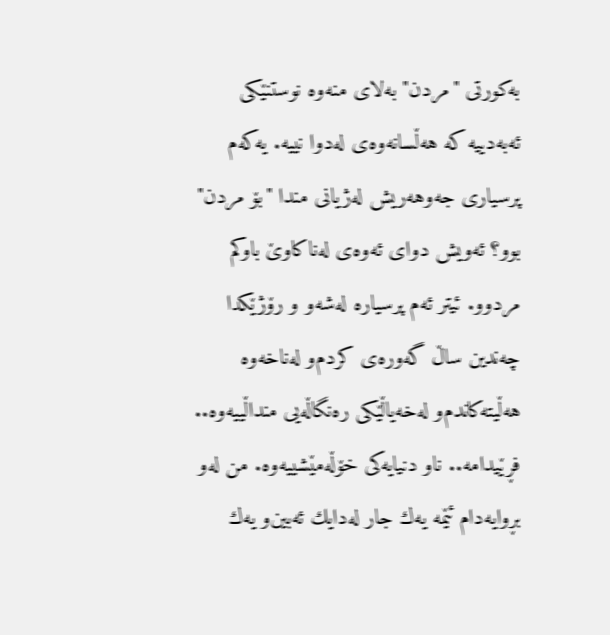به‌كورتی "مردن" به‌لای منه‌وه‌ نوستنێكی ئه‌به‌دییه‌ كه‌ هه‌ڵسانه‌وه‌ی له‌دوا نییه‌. یه‌كه‌م پرسیاری جه‌وهه‌ریش له‌ژیانی مندا "بۆ مردن" بوو؟ ئه‌ویش دوای ئه‌وه‌ی له‌ناكاوێ باوكم مردوو. ئیتر ئه‌م پرسیاره‌ له‌شه‌و و رۆژێكدا چه‌ندین ساڵ گه‌وره‌ی كردم‌و له‌ناخه‌وه‌ هه‌ڵیته‌كاندم‌و له‌خه‌یاڵێكی ره‌نگاڵه‌یی منداڵییه‌وه‌.. فڕێیدامه‌.. ناو دنیایه‌كی خۆڵه‌مێشییه‌وه‌. من له‌و بڕوایه‌دام ئێمه‌ یه‌ك جار له‌دایك ئه‌بین‌و یه‌ك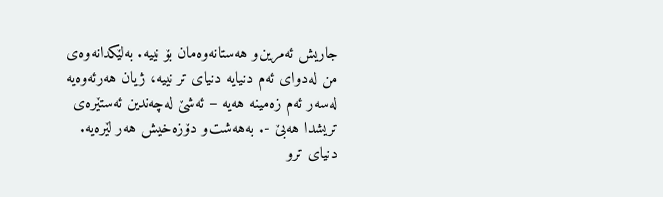جاریش ئه‌مرین‌و هه‌ستانه‌وه‌مان بۆ نییه‌. به‌لێكدانه‌وه‌ی من له‌دوای ئه‌م دنیایه‌ دنیای تر نییه‌، ژیان هه‌رئه‌وه‌یه‌ له‌سه‌ر ئه‌م زه‌مینه‌ هه‌یه‌ – ئه‌شێ له‌چه‌ندین ئه‌ستێره‌ی تریشدا هه‌بێ -. به‌هه‌شت‌و دۆزه‌خیش هه‌ر لێره‌یه‌. دنیای ترو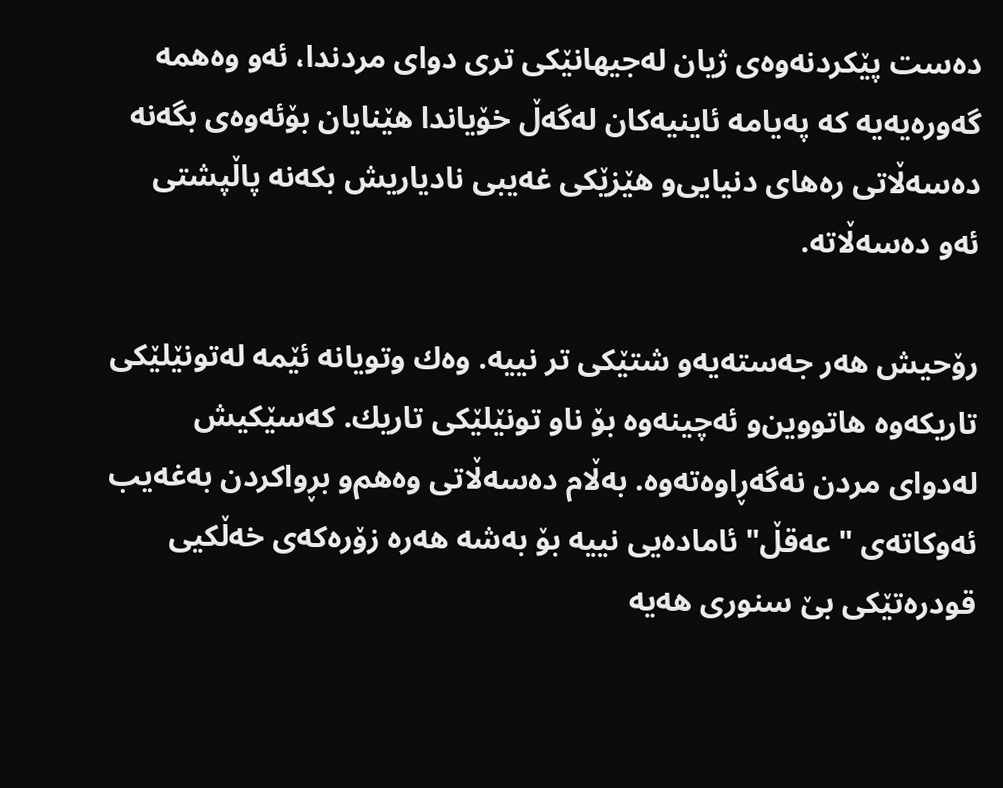ده‌ست پێكردنه‌وه‌ی ژیان له‌جیهانێكی تری دوای مردندا، ئه‌و وه‌همه‌ گه‌وره‌یه‌یه‌ كه‌ په‌یامه‌ ئاینیه‌كان له‌گه‌ڵ خۆیاندا هێنایان بۆئه‌وه‌ی بگه‌نه‌ ده‌سه‌ڵاتی ره‌های دنیایی‌و هێزێكی غه‌یبی نادیاریش بكه‌نه‌ پاڵپشتی ئه‌و ده‌سه‌ڵاته‌.

رۆحیش هه‌ر جه‌سته‌یه‌و شتێكی تر نییه‌. وه‌ك وتویانه‌ ئێمه‌ له‌تونێلێكی تاریكه‌وه‌ هاتووین‌و ئه‌چینه‌وه‌ بۆ ناو تونێلێكی تاریك. كه‌سێكیش له‌دوای مردن نه‌گه‌ڕاوه‌ته‌وه‌. به‌ڵام ده‌سه‌ڵاتی وه‌هم‌و بڕواكردن به‌غه‌یب ئه‌وكاته‌ی "عه‌قڵ" ئاماده‌یی نییه‌ بۆ به‌شه‌ هه‌ره‌ زۆره‌كه‌ی خه‌ڵكیی قودره‌تێكی بێ سنوری هه‌یه‌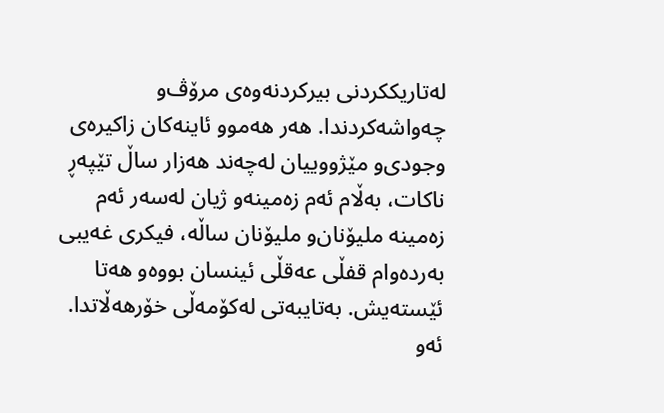له‌تاریككردنی بیركردنه‌وه‌ی مرۆڤ‌و چه‌واشه‌كردندا. هه‌ر هه‌موو ئاینه‌كان زاكیره‌ی وجودی‌و مێژووییان له‌چه‌ند هه‌زار ساڵ تێپه‌ڕ ناكات، به‌ڵام ئه‌م زه‌مینه‌و ژیان له‌سه‌ر ئه‌م زه‌مینه‌ ملیۆنان‌و ملیۆنان ساڵه‌، فیكری غه‌یبی به‌رده‌وام قفڵی عه‌قڵی ئینسان بووه‌و هه‌تا ئێسته‌یش. به‌تایبه‌تی له‌كۆمه‌ڵی خۆرهه‌ڵاتدا. ئه‌و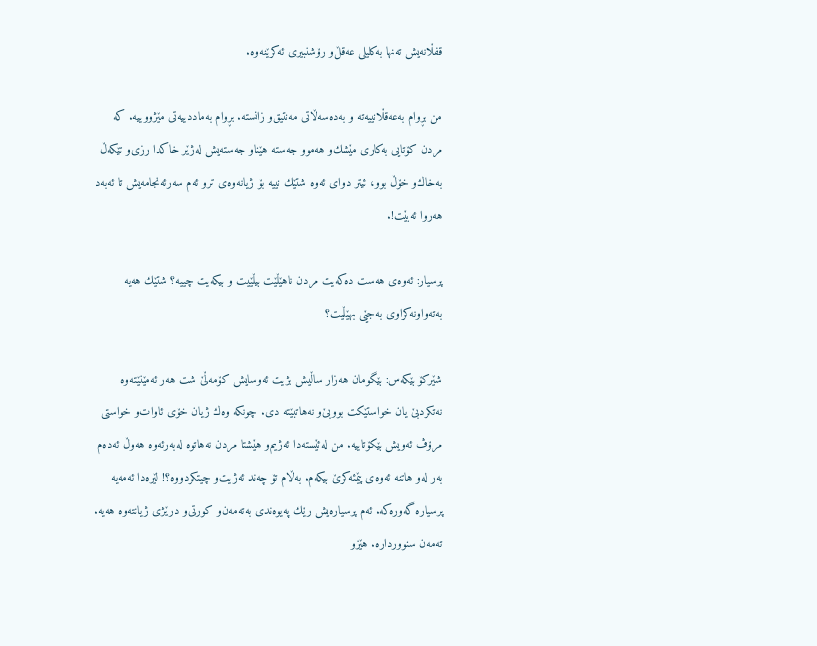قفڵانه‌یش ته‌نها به‌كلیلی عه‌قڵ‌و رۆشنبیری ئه‌كرێنه‌وه‌.

من بڕوام به‌عه‌قڵانییه‌ته ‌و به‌ده‌سه‌ڵاتی مه‌نتیق‌و زانسته‌. بڕوام به‌ماددییه‌تی مێژووییه‌. كه‌ مردن كۆتایی به‌كاری مێشك‌و هه‌موو جه‌سته‌ هێناو جه‌سته‌یش له‌ژێر خاكدا رزی‌و تێكه‌ڵ به‌خاك‌و خۆڵ بوو، ئیتر دوای ئه‌وه‌ شتێك نییه‌ بۆ ژیانه‌وه‌ی ترو ئه‌م سه‌رئه‌نجامه‌یش تا ئه‌به‌د هه‌روا ئه‌بێت!.

پرسیار: ئه‌وه‌ی هه‌ست ده‌كه‌یت مردن ناهێڵێت بیڵێیت ‌و بیكه‌یت چییه‌؟ شتێك هه‌یه‌ به‌ته‌واونه‌كراوی به‌جێی بهێڵیت؟

شێركۆ بێكه‌س: بێگومان هه‌زار ساڵیش بژیت ئه‌وسایش كۆمه‌ڵێ شت هه‌ر ئه‌مێنێته‌وه‌ نه‌تكردبێ یان خواستێكت بووبێ‌و نه‌هاتبێته‌ دی. چونكه‌ وه‌ك ژیان خۆی ئاوات‌و خواستی مرۆڤ ئه‌ویش بێكۆتاییه‌. من له‌ئێسته‌دا ئه‌ژیم‌و هێشتا مردن نه‌هاتوه‌ له‌به‌رئه‌وه‌ هه‌وڵ ئه‌ده‌م به‌ر له‌و هاتنه‌ ئه‌وه‌ی پێمئه‌كرێ بیكه‌م. به‌ڵام تۆ چه‌ند ئه‌ژیت‌و چیتكردووه‌؟! لێره‌دا ئه‌مه‌یه‌ پرسیاره‌ گه‌وره‌كه‌. ئه‌م پرسیاره‌یش رێك په‌یوه‌ندی به‌ته‌مه‌ن‌و كورتی‌و درێژی ژیانته‌وه‌ هه‌یه‌. ته‌مه‌ن سنوورداره‌. هێزو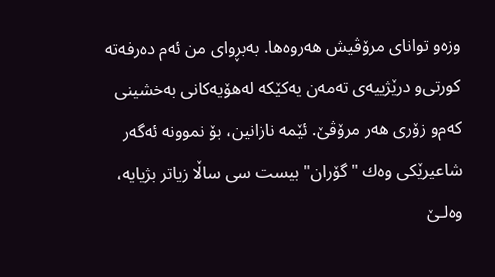وزه‌و توانای مرۆڤیش هه‌روه‌ها. به‌بڕوای من ئه‌م ده‌رفه‌ته‌ كورتی‌و درێژییه‌ی ته‌مه‌ن یه‌كێكه‌ له‌هۆیه‌كانی به‌خشینی كه‌م‌و زۆری هه‌ر مرۆڤێ. ئێمه‌ نازانین، بۆ نموونه‌ ئه‌گه‌ر شاعیرێكی وه‌ك "گۆران" بیست سی ساڵا زیاتر بژیایه‌، وه‌لـێ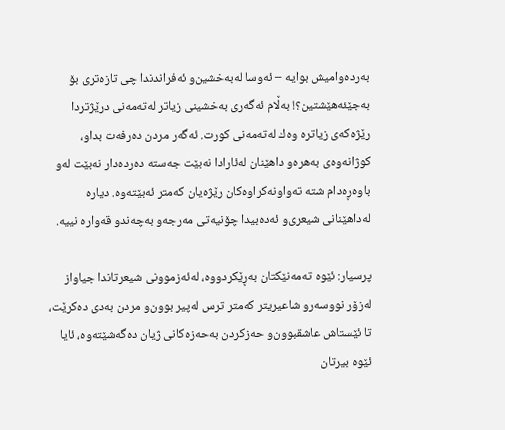به‌رده‌وامیش بوایه‌ – ئه‌وسا له‌به‌خشین‌و ئه‌فراندندا چی تازه‌تری بۆ به‌جێئه‌هێشتین؟! به‌ڵام ئه‌گه‌ری به‌خشینی زیاتر له‌ته‌مه‌نی درێژتردا رێژه‌كه‌ی زیاتره‌ وه‌ك له‌ته‌مه‌نی كورت. ئه‌گه‌ر مردن ده‌رفه‌ت بداو، كوژانه‌وه‌ی به‌هره‌و داهێنان له‌ئارادا نه‌بێت جه‌سته‌ ده‌رده‌دار نه‌بێت له‌و باوه‌ڕه‌دام شته‌ ته‌واونه‌كراوه‌كان رێژه‌یان كه‌متر ئه‌بێته‌وه‌. دیاره‌ له‌داهێنانی شیعری‌و ئه‌ده‌بیدا چۆنیه‌تی مه‌رجه‌و به‌چه‌ندو قه‌واره‌ نییه‌.

پرسیار: ئێوه‌ ته‌مه‌نێكتان به‌ڕێكردووه‌، له‌ئه‌زموونی شیعرتاندا جیاواز له‌زۆر نووسه‌رو شاعیریتر كه‌متر ترس له‌پیر بوون‌و مردن به‌دی ده‌كرێت، تا ئێستاش عاشقبوون‌و حه‌زكردن به‌حه‌زه‌كانی ژیان ده‌گه‌شێته‌وه‌، ئایا ئێوه‌ بیرتان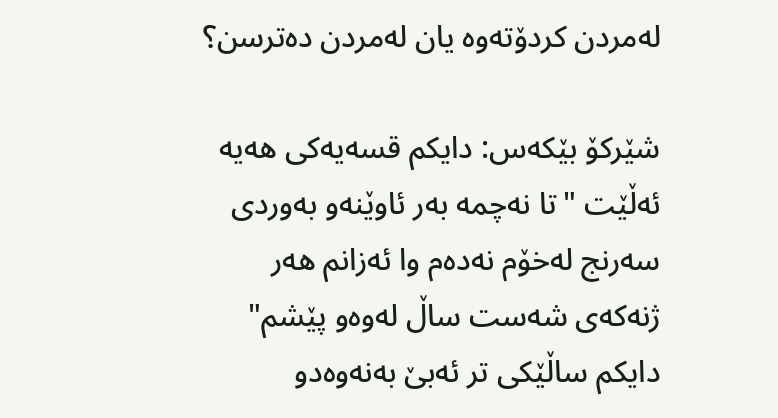له‌مردن كردۆته‌وه‌ یان له‌مردن ده‌ترسن؟

شێركۆ بێكه‌س: دایكم قسه‌یه‌كی هه‌یه‌ ئه‌ڵێت "تا نه‌چمه‌ به‌ر ئاوێنه‌و به‌وردی سه‌رنج له‌خۆم نه‌ده‌م وا ئه‌زانم هه‌ر ژنه‌كه‌ی شه‌ست ساڵ له‌وه‌و پێشم" دایكم ساڵێكی تر ئه‌بێ به‌نه‌وه‌دو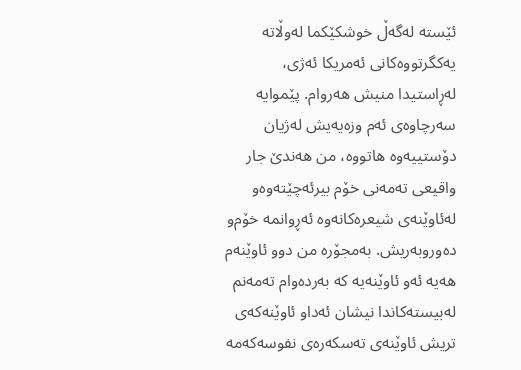ئێسته‌ له‌گه‌ڵ خوشكێكما له‌وڵاته‌ یه‌كگرتووه‌كانی ئه‌مریكا ئه‌ژی، له‌ڕاستیدا منیش هه‌روام. پێموایه‌ سه‌رچاوه‌ی ئه‌م وزه‌یه‌یش له‌ژیان دۆستییه‌وه‌ هاتووه‌، من هه‌ندێ جار واقیعی ته‌مه‌نی خۆم بیرئه‌چێته‌وه‌و له‌ئاوێنه‌ی شیعره‌كانه‌وه‌ ئه‌ڕوانمه‌ خۆم‌و ده‌وروبه‌ریش. به‌مجۆره‌ من دوو ئاوێنه‌م هه‌یه‌ ئه‌و ئاوێنه‌یه‌ كه‌ به‌رده‌وام ته‌مه‌نم له‌بیسته‌كاندا نیشان ئه‌داو ئاوێنه‌كه‌ی تریش ئاوێنه‌ی ته‌سكه‌ره‌ی نفوسه‌كه‌مه‌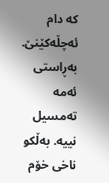كه‌ دام ئه‌چڵه‌كێنێ. به‌ڕاستی ئه‌مه‌ ته‌مسیل نییه‌. به‌ڵكو ناخی خۆم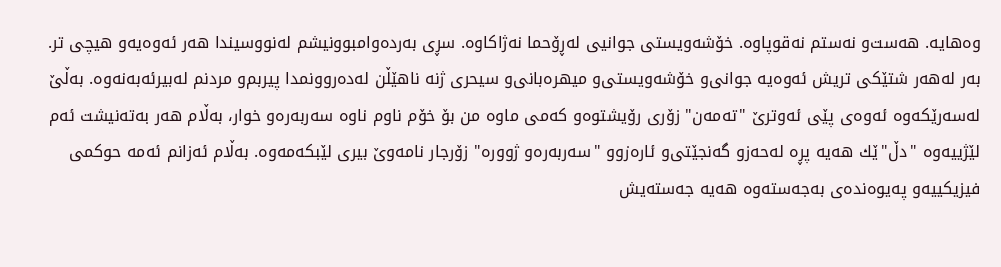وه‌هایه‌. هه‌ست‌و نه‌ستم نه‌قوپاوه‌. خۆشه‌ویستی جوانیی له‌ڕۆحما نه‌ژاكاوه‌. سڕی به‌رده‌وامبوونیشم له‌نووسیندا هه‌ر ئه‌وه‌یه‌و هیچی تر. به‌ر له‌هه‌ر شتێكی تریش ئه‌وه‌یه‌ جوانی‌و خۆشه‌ویستی‌و میهره‌بانی‌و سیحری ژنه‌ ناهێڵن له‌ده‌روونمدا پیربم‌و مردنم له‌بیرئه‌به‌نه‌وه‌. به‌ڵێ له‌سه‌رێكه‌وه‌ ئه‌وه‌ی پێی ئه‌وترێ "ته‌مه‌ن" زۆری رۆیشتوه‌و كه‌می ماوه‌ من بۆ خۆم ناوم ناوه‌ سه‌ربه‌ره‌و خوار، به‌ڵام هه‌ر به‌ته‌نیشت ئه‌م لێژییه‌وه‌ "دڵ"ێك هه‌یه‌ پڕه‌ له‌حه‌زو گه‌نجێتی‌و ئاره‌زوو "سه‌ربه‌ره‌و ژووره‌" زۆرجار نامه‌وێ بیری لێبكه‌مه‌وه‌. به‌ڵام ئه‌زانم ئه‌مه‌ حوكمی فیزیكییه‌و په‌یوه‌نده‌ی به‌جه‌سته‌وه‌ هه‌یه‌ جه‌سته‌یش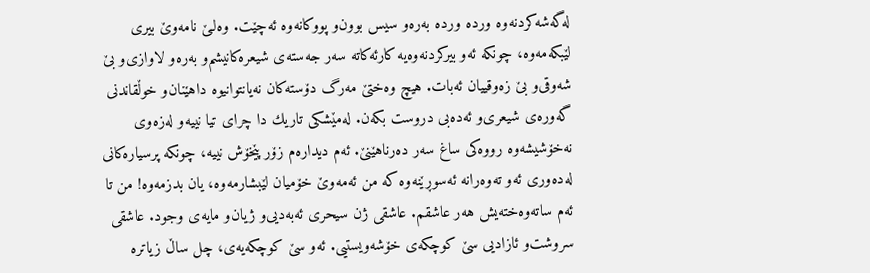له‌گه‌شه‌كردنه‌وه‌ ورده‌ ورده‌ به‌ره‌و سیس بوون‌و پووكانه‌وه‌ ئه‌چێت. وه‌لـێ نامه‌وێ بیری لێبكه‌مه‌وه‌، چونكه‌ ئه‌و بیركردنه‌وه‌یه‌ كارئه‌كاته‌ سه‌ر جه‌سته‌ی شیعره‌كانیشم‌و به‌ره‌و لاوازی‌و بێ شه‌وقی‌و بێ زه‌وقییان ئه‌بات. هیچ وه‌ختێ مه‌رگ دۆسته‌كان نه‌یانتوانیوه‌ داهێنان‌و خوڵقاندنی گه‌وره‌ی شیعری‌و ئه‌ده‌بی دروست بكه‌ن. له‌مێشكی تاریك دا چرای تیا نییه‌و له‌زه‌وی نه‌خۆشیشه‌وه‌ رووه‌كی ساغ سه‌ر ده‌رناهێنێ. ئه‌م دیداره‌م زۆر پێخۆش نییه‌، چونكه‌ پرسیاره‌كانی له‌ده‌وری ئه‌و ته‌وه‌رانه‌ ئه‌سوڕێنه‌وه‌ كه‌ من ئه‌مه‌وێ خۆمیان لێبشارمه‌وه‌، یان بدزمه‌وه‌! من تا ئه‌م ساته‌وه‌خته‌یش هه‌ر عاشقم. عاشقی ژن سیحری ئه‌به‌دیی‌و ژیان‌و مایه‌ی وجود. عاشقی سروشت‌و ئازادیی سێ كوچكه‌ی خۆشه‌ویستیی. ئه‌و سێ كوچكه‌یه‌ی، چل ساڵ زیاتره‌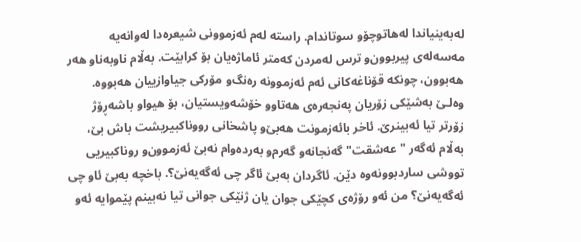له‌به‌ینیاندا له‌هاتوچۆو سوتاندام. راسته‌ له‌م ئه‌زموونی شیعره‌دا له‌وانه‌یه‌ مه‌سه‌له‌ی پیربوون‌و ترس له‌مردن كه‌متر ئاماژه‌یان بۆ كرابێت. به‌ڵام ناوبه‌ناو هه‌ر هه‌بوون، چونكه‌ قۆناغه‌كانی ئه‌م ئه‌زموونه‌ ره‌نگ‌و مۆركی جیاوازییان هه‌بووه‌. وه‌لـێ به‌شێكی زۆریان په‌نجه‌ره‌ی هه‌تاوو خۆشه‌ویستیان، بۆ هیواو باشه‌ڕۆژ زۆرتر تیا ئه‌بینرێ. ئاخر بائه‌زمونت هه‌بێ‌و پاشخانی رووناكبیریشت باش بێ، به‌ڵام ئه‌گه‌ر "عه‌شقت" گه‌نجانه‌و گه‌رم‌و به‌رده‌وام نه‌بێ ئه‌زموون‌و روناكبیریی تووشی ساردبوونه‌وه‌ دێن. ئاگردان به‌بێ ئاگر چی ئه‌گه‌یه‌نێ؟. باخچه‌ به‌بێ ئاو چی ئه‌گه‌یه‌نێ؟ من ئه‌و رۆژه‌ی كچێكی جوان یان ژنێكی جوانی تیا نه‌بینم پێموایه‌ ئه‌و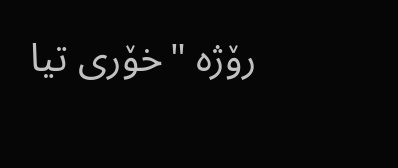رۆژه‌ "خۆری تیا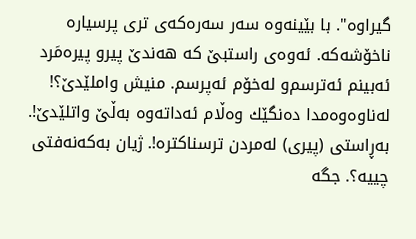گیراوه‌". با بێینه‌وه‌ سه‌ر سه‌ره‌كه‌ی تری پرسیاره‌ ناخۆشه‌كه‌. ئه‌وه‌ی راستبێ كه‌ هه‌ندێ پیرو پیره‌مَرد ئه‌بینم ئه‌ترسم‌و له‌خۆم ئه‌پرسم. منیش واملێدێ؟! له‌ناوه‌وه‌مدا ده‌نگێك وه‌ڵام ئه‌داته‌وه‌ به‌ڵێ واتلێدێ!. به‌ڕاستی (پیری) له‌مردن ترسناكتره‌!. ژیان به‌كه‌نه‌فتی چییه‌؟. جگه‌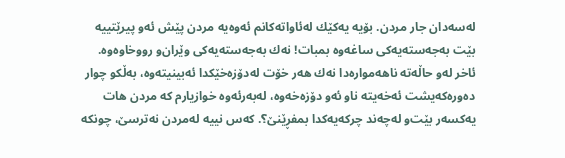له‌سه‌دان جار مردن. بۆیه‌ یه‌كێك له‌ئاواته‌كانم ئه‌وه‌یه‌ مردن پێش ئه‌و پیرێتییه‌ بێت به‌جه‌سته‌یه‌كی ساغه‌وه‌ بمبات! نه‌ك به‌جه‌سته‌یه‌كی وێران‌و رووخاوه‌وه‌. ئاخر له‌و حاڵه‌ته‌ ناهه‌مواره‌دا نه‌ك هه‌ر خۆت له‌دۆزه‌خێكدا ئه‌بینیته‌وه‌، به‌ڵكو چوار ده‌وره‌كه‌یشت ئه‌خه‌یته‌ ناو ئه‌و دۆزه‌خه‌وه‌، له‌به‌رئه‌وه‌ خوازیارم كه‌ مردن هات یه‌كسه‌ر بێت‌و له‌چه‌ند چركه‌یه‌كدا بمفڕێنێ؟. كه‌س نییه‌ له‌مردن نه‌ترسێ، چونكه‌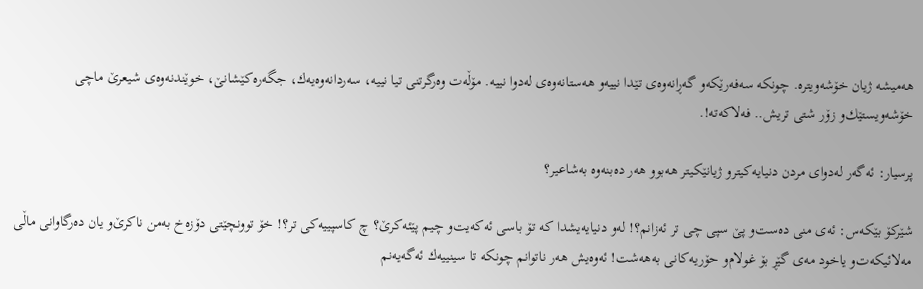هه‌میشه‌ ژیان خۆشه‌ویتره‌. چونكه‌ سه‌فه‌رێكه‌و گه‌ڕانه‌وه‌ی تێدا نییه‌و هه‌ستانه‌وه‌ی له‌دوا نییه‌. مۆڵه‌ت وه‌رگرتنی تیا نییه‌، سه‌ردانه‌وه‌یه‌ك، جگه‌ره‌كێشانێ، خوێندنه‌وه‌ی شیعرێ ماچی خۆشه‌ویستێك‌و زۆر شتی تریش.. فه‌لاكه‌ته‌!.

پرسیار: ئه‌گه‌ر له‌دوای مردن دنیایه‌كیترو ژیانێكیتر هه‌بوو هه‌ر ده‌بنه‌وه‌ به‌شاعیر؟

شێركۆ بێكه‌س: ئه‌ی منی ده‌ست‌و پێ سپی چی تر ئه‌زانم؟! له‌و دنیایه‌یشدا كه‌ تۆ باسی ئه‌كه‌یت‌و چیم پێئه‌كرێ؟ چ كاسپییه‌كی تر؟! خۆ توونچێتی دۆزه‌خ به‌من ناكرێ‌و یان ده‌رگاوانی ماڵی مه‌لائیكه‌ت‌و یاخود مه‌ی گێڕ بۆ غولام‌و حۆریه‌كانی به‌هه‌شت! ئه‌وه‌یش هه‌ر ناتوانم چونكه‌ تا سینییه‌ك ئه‌گه‌یه‌نم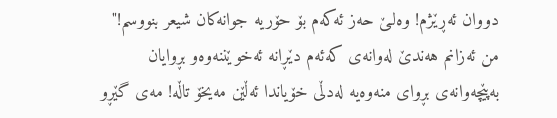دووان ئه‌ڕێژم! وه‌لـێ حه‌ز ئه‌كه‌م بۆ حۆریه‌ جوانه‌كان شیعر بنووسم!" من ئه‌زانم هه‌ندێ له‌وانه‌ی كه‌ئه‌م دێڕانه‌ ئه‌خوێننه‌وه‌و بڕوایان به‌پێچه‌وانه‌ی بڕوای منه‌وه‌یه‌ له‌دڵی خۆیاندا ئه‌ڵێن مه‌یخۆ تاڵه‌! مه‌ی گێڕو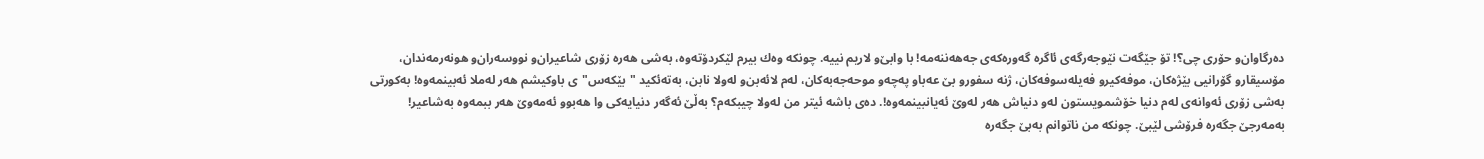ده‌رگاوان‌و حۆری چی؟! تۆ جێگه‌ت نێوجه‌رگه‌ی ئاگره‌ گه‌وره‌كه‌ی جه‌هه‌ننه‌مه‌! با وابێ‌و لاریم نییه‌. چونكه‌ وه‌ك بیرم لێكردۆته‌وه‌، به‌شی هه‌ره‌ زۆری شاعیران‌و نووسه‌ران‌و هونه‌رمه‌ندان، مۆسیقارو گۆرانیی بێژه‌كان، موفه‌كیرو فه‌یله‌سوفه‌كان، ژنه‌ سفورو بێ عه‌باو په‌چه‌و موحه‌جه‌به‌كان، له‌م لائه‌بن‌و له‌ولا نابن، به‌ته‌ئكید "بێكه‌س"ی باوكیشم هه‌ر له‌ملا ئه‌بینمه‌وه‌! به‌كورتی به‌شی زۆری ئه‌وانه‌ی له‌م دنیا خۆشمویستون له‌و دنیاش هه‌ر له‌وێ ئه‌یانبینمه‌وه‌!. ده‌ی باشه‌ ئیتر من له‌ولا چیبكه‌م؟ به‌ڵێ ئه‌گه‌ر دنیایه‌كی وا هه‌بوو ئه‌مه‌وێ هه‌ر ببمه‌وه‌ به‌شاعیر! به‌مه‌رجێ جگه‌ره‌ فرۆشی لێبێ. چونكه‌ من ناتوانم به‌بێ جگه‌ره‌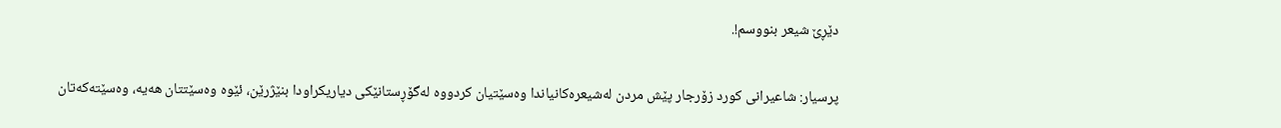دێڕێ شیعر بنووسم!.

پرسیار: شاعیرانی كورد زۆرجار پێش مردن له‌شیعره‌كانیاندا وه‌سێتیان كردووه‌ له‌گۆڕستانێكی دیاریكراودا بنێژرێن، ئێوه‌ وه‌سێتتان هه‌یه‌، وه‌سێته‌كه‌تان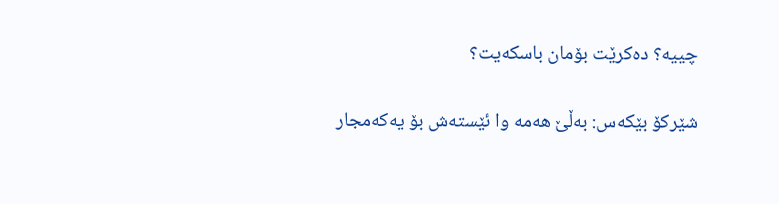چییه‌؟ ده‌كرێت بۆمان باسكه‌یت؟

شێركۆ بێكه‌س: به‌ڵێ هه‌مه‌ وا ئێسته‌ش بۆ یه‌كه‌مجار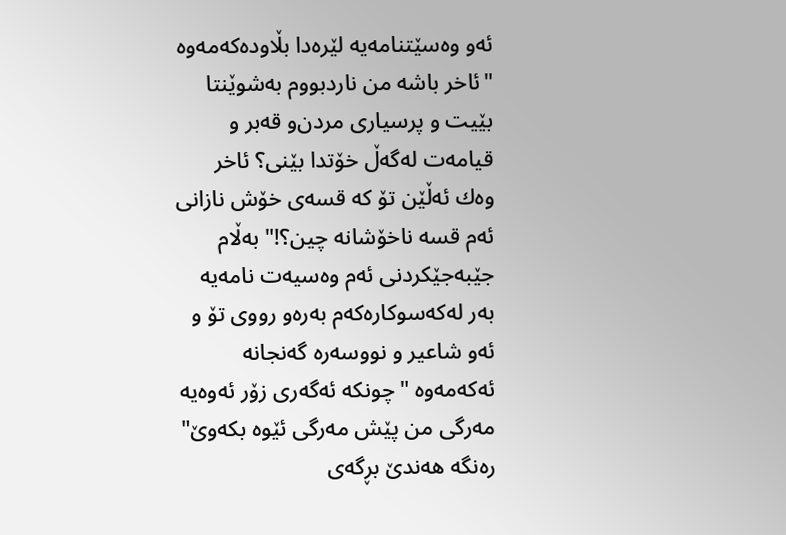ئه‌و وه‌سێتنامه‌یه‌ لێره‌دا بڵاوده‌كه‌مه‌وه‌ "ئاخر باشه‌ من ناردبووم به‌شوێنتا بێیت ‌و پرسیاری مردن‌و قه‌بر و قیامه‌ت له‌گه‌ڵ خۆتدا بێنی؟ ئاخر وه‌ك ئه‌ڵێن تۆ كه‌ قسه‌ی خۆش نازانی ئه‌م قسه‌ ناخۆشانه‌ چین؟!" به‌ڵام جێبه‌جێكردنی ئه‌م وه‌سیه‌ت نامه‌یه‌ به‌ر له‌كه‌سوكاره‌كه‌م به‌ره‌و رووی تۆ و ئه‌و شاعیر و نووسه‌ره‌ گه‌نجانه‌ ئه‌كه‌مه‌وه‌ "چونكه‌ ئه‌گه‌ری زۆر ئه‌وه‌یه‌ مه‌رگی من پێش مه‌رگی ئێوه‌ بكه‌وێ" ره‌نگه‌ هه‌ندێ بڕگه‌ی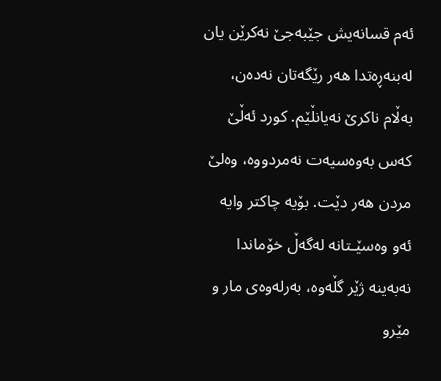ئه‌م قسانه‌یش جێبه‌جێ نه‌كرێن یان له‌بنه‌ڕه‌تدا هه‌ر رێگه‌تان نه‌ده‌ن، به‌ڵام ناكرێ نه‌یانڵێم. كورد ئه‌ڵێ كه‌س به‌وه‌سیه‌ت نه‌مردووه‌، وه‌لێ مردن هه‌ر دێت. بۆیه‌ چاكتر وایه‌ ئه‌و وه‌سێـتانه‌ له‌گه‌ڵ خۆماندا نه‌به‌ینه‌ ژێر گڵه‌وه‌، به‌رله‌وه‌ی مار و مێرو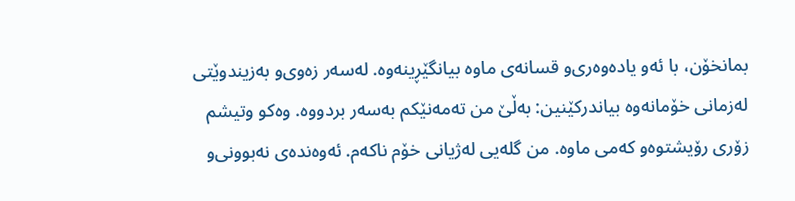بمانخۆن، با ئه‌و یاده‌وه‌ری‌و قسانه‌ی ماوه‌ بیانگێڕینه‌وه‌. له‌سه‌ر زه‌وی‌و به‌زیندوێتی له‌زمانی خۆمانه‌وه‌ بیاندركێنین: به‌ڵێ من ته‌مه‌نێكم به‌سه‌ر بردووه‌. وه‌كو وتیشم زۆری رۆیشتوه‌و كه‌می ماوه‌. من گله‌یی له‌ژیانی خۆم ناكه‌م. ئه‌وه‌نده‌ی نه‌بوونی‌و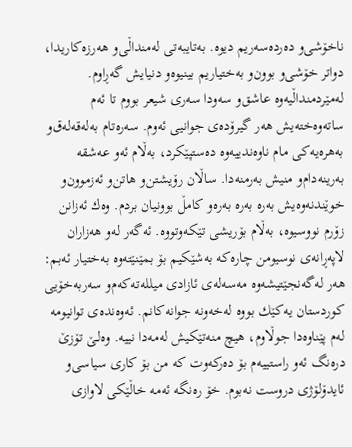ناخۆشی‌و ده‌رده‌سه‌ریم دیوه‌. به‌تایبه‌تی له‌منداڵی‌و هه‌رزه‌كاریدا، دواتر خۆشی‌و بوون‌و به‌ختیاریم بینیوه‌و دنیایش گه‌ڕاوم. له‌مێردمنداڵیه‌وه‌ عاشق‌و سه‌ودا سه‌ری شیعر بووم تا ئه‌م ساته‌وه‌خته‌یش هه‌ر گیرۆده‌ی جوانیی ئه‌وم. سه‌ره‌تام به‌له‌قه‌له‌ق‌و به‌هره‌یه‌كی مام ناوه‌ندییه‌وه‌ ده‌ستپێكرد، به‌ڵام ئه‌و عه‌شقه‌ به‌رینه‌دام‌و منیش به‌رمنه‌دا. ساڵان رۆیشتن‌و هاتن‌و ئه‌زموون‌و خوێندنه‌وه‌یش به‌ره‌ به‌ره‌ به‌ره‌و كامڵ بوونیان بردم. وه‌ك ئه‌زانن زۆرم نووسیوه‌، به‌ڵام بۆریشی تێكه‌وتووه‌. ئه‌گه‌ر له‌و هه‌زاران لاپه‌ڕانه‌ی نوسیومن چاره‌كه‌ به‌شێكیم بۆ بمێنێته‌وه‌ به‌ختیار ئه‌بم: هه‌ر له‌گه‌نجێتیشه‌وه‌ مه‌سه‌له‌ی ئازادی میلله‌ته‌كه‌م‌و سه‌ربه‌خۆیی كوردستان یه‌كێك بووه‌ له‌خه‌ونه‌ جوانه‌كانم. ئه‌وه‌نده‌ی توانیومه‌ له‌م پێناوه‌دا جوڵاوم، هیچ منه‌تێكیش له‌مه‌دا نییه‌. وه‌لـێ تۆزێ دره‌نگ ئه‌و راستییه‌م بۆ ده‌ركه‌وت كه‌ من بۆ كاری سیاسی‌و ئایدۆلۆژی دروست نه‌بوم. خۆ ره‌نگه‌ ئه‌مه‌ خاڵێكی لاوازی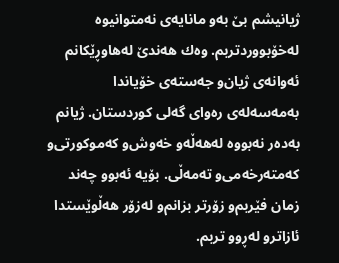ژیانیشم بێ به‌و مانایه‌ی نه‌متوانیوه‌ له‌خۆبووردتربم. وه‌ك هه‌ندێ له‌هاوڕێكانم ئه‌وانه‌ی ژیان‌و جه‌سته‌ی خۆیاندا به‌مه‌سه‌له‌ی ره‌وای گه‌لی كوردستان. ژیانم به‌ده‌ر نه‌بووه‌ له‌هه‌ڵه‌و خه‌وش‌و كه‌موكورتی‌و كه‌مته‌رخه‌می‌و ته‌مه‌ڵی. بۆیه‌ ئه‌بوو چه‌ند زمان فێربم‌و زۆرتر بزانم‌و له‌زۆر هه‌ڵوێستدا ئازاترو له‌ڕوو تربم.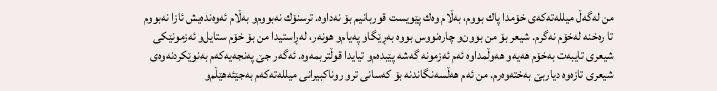من له‌گه‌ڵ میلله‌ته‌كه‌ی خۆمدا پاك بووم، به‌ڵام وه‌ك پێویست قوربانیم بۆ نه‌داوه‌. ترسنۆك نه‌بووم‌و به‌ڵام ئه‌وه‌نده‌یش ئازا نه‌بووم تا ره‌خنه‌ له‌خۆم نه‌گرم. شیعر بۆ من بوون‌و چاره‌نووس بووه‌ به‌ڕێگاو په‌یام‌و هونه‌ر، له‌ڕاستیدا من بۆ خۆم ستایل‌و ئه‌زمونێكی شیعری تایبه‌ت به‌خۆم هه‌یه‌و هه‌وڵمداوه‌ ئه‌م ئه‌زمونه‌ گه‌شه‌ پێبده‌م‌و تیایدا قوڵتربمه‌وه‌. ئه‌گه‌ر جێ په‌نجه‌یه‌كه‌م به‌نوێكردنه‌وه‌ی شیعری تازه‌وه‌ دیاربێ به‌خته‌وه‌رم. من ئه‌م هه‌ڵسه‌نگاندنه‌ بۆ كه‌سانی ترو روناكبیرانی میلله‌ته‌كه‌م به‌جێئه‌هێڵم‌و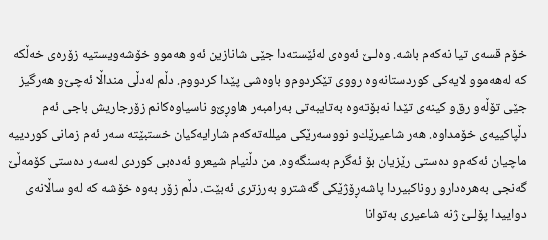خۆم قسه‌ی تیا نه‌كه‌م باشه‌. وه‌لـێ ئه‌وه‌ی له‌ئێسته‌دا جێی شانازین ئه‌و هه‌موو خۆشه‌ویستیه‌ زۆره‌ی خه‌ڵكه‌ كه‌ له‌هه‌موو لایه‌كی كوردستانه‌وه‌ رووی تێكردوم‌و باوه‌شی پێدا كردووم. دڵم له‌دڵی منداڵا ئه‌چێ‌و هه‌رگیز جێی تۆڵه‌و رق‌و كینه‌ی تێدا نه‌بۆته‌وه‌ به‌تایبه‌تی به‌رامبه‌ر هاوڕێ‌و ناسیاوه‌كانم زۆرجاریش باجی ئه‌م دڵپاكییه‌ی خۆمداوه‌. هه‌ر شاعیرێك‌و نووسه‌رێكی میلله‌ته‌كه‌م شارایه‌كیان خستبێته‌ سه‌ر ئه‌م زمانی كوردییه‌ ماچیان ئه‌كه‌م‌و ده‌ستی رێزیان بۆ ئه‌گرم به‌سنگه‌وه‌. من دڵنیام شیعرو ئه‌ده‌بی كوردی له‌سه‌ر ده‌ستی كۆمه‌ڵێ گه‌نجی به‌هره‌دارو روناكبیردا پاشه‌ڕۆژێكی گه‌شترو به‌رزتری ئه‌بێت. دڵم زۆر به‌وه‌ خۆشه‌ كه‌ له‌و ساڵانه‌ی دواییدا پۆلـێ ژنه‌ شاعیری به‌توانا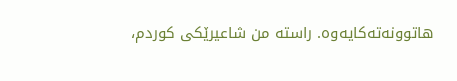هاتوونه‌ته‌كایه‌وه‌. راسته‌ من شاعیرێكی كوردم،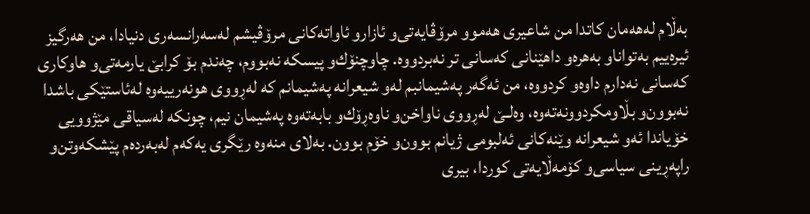به‌ڵام له‌هه‌مان كاتدا من شاعیری هه‌موو مرۆڤایه‌تی‌و ئازارو ئاواته‌كانی مرۆڤیشم له‌سه‌رانسه‌ری دنیادا، من هه‌رگیز ئیره‌ییم به‌تواناو به‌هره‌و داهێنانی كه‌سانی تر نه‌بردووه‌. چاوچنۆك‌و پیسكه‌ نه‌بووم، چه‌ندم بۆ كرابێ یارمه‌تی‌و هاوكاری كه‌سانی نه‌دارم داوه‌و كردووه‌، من ئه‌گه‌ر په‌شیمانبم له‌و شیعرانه‌ په‌شیمانم كه‌ له‌ڕووی هونه‌رییه‌وه‌ له‌ئاستێكی باشدا نه‌بوون‌و بڵاومكردوونه‌ته‌وه‌، وه‌لـێ له‌ڕووی ناواخن‌و ناوه‌ڕۆك‌و بابه‌ته‌وه‌ په‌شیمان نیم، چونكه‌ له‌سیاقی مێژوویی خۆیاندا ئه‌و شیعرانه‌ وێنه‌كانی ئه‌لبومی ژیانم بوون‌و خۆم بوون. به‌لای منه‌وه‌ رێگری یه‌كه‌م له‌به‌رده‌م پێشكه‌وتن‌و راپه‌ڕینی سیاسی‌و كۆمه‌ڵایه‌تی كوردا، بیری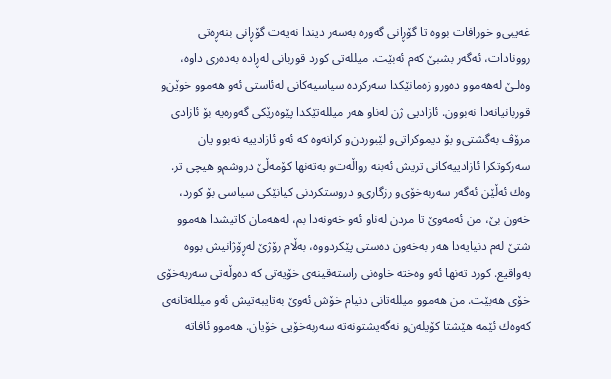غه‌یبی‌و خورافات بووه‌ تا گۆڕانی گه‌وره‌ به‌سه‌ر دیندا نه‌یه‌ت گۆڕانی بنه‌ڕه‌تی روونادات، ئه‌گه‌ر بشبێ كه‌م ئه‌بێت. میلله‌تی كورد قوربانی له‌ڕاده‌ به‌ده‌ری داوه‌، وه‌لـێ له‌هه‌موو ده‌ورو زه‌مانێكدا سه‌ركرده‌ سیاسیه‌كانی له‌ئاستی ئه‌و هه‌موو خوێن‌و قوربانیانه‌دا نه‌بوون. ئازادیی ژن له‌ناو هه‌ر میلله‌تێكدا پێوه‌رێكی گه‌وره‌یه‌ بۆ ئازادی مرۆڤ به‌گشتی‌و بۆ دیموكراتی‌و لێبوردن‌و كرانه‌وه‌ كه‌ ئه‌و ئازادییه‌ نه‌بوو یان سه‌ركوتكرا ئازادییه‌كانی تریش ئه‌بنه‌ رواڵه‌ت‌و به‌ته‌نها كۆمه‌ڵێ دروشم‌و هیچی تر. وه‌ك ئه‌ڵێن ئه‌گه‌ر سه‌ربه‌خۆی‌و رزگاری‌و دروستكردنی كیانێكی سیاسی بۆ كورد، خه‌ون بێ، من ئه‌مه‌وێ تا مردن له‌ناو ئه‌و خه‌ونه‌دا بم، له‌هه‌مان كاتیشدا هه‌موو شتێ له‌م دنیایه‌دا هه‌ر به‌خه‌ون ده‌ستی پێكردووه‌، به‌ڵام رۆژێ له‌ڕۆژانیش بووه‌ به‌واقیع. كورد ته‌نها ئه‌و وه‌خته‌ خاوه‌نی راسته‌قینه‌ی خۆیه‌تی كه‌ ده‌وڵه‌تی سه‌ربه‌خۆی خۆی هه‌بێت. من هه‌موو میلله‌تانی دنیام خۆش ئه‌وێ به‌تایبه‌تیش ئه‌و میلله‌تانه‌ی كه‌وه‌ك ئێمه‌ هێشتا كۆیله‌ن‌و نه‌گه‌یشتونه‌ته‌ سه‌ربه‌خۆیی خۆیان. هه‌موو ئافاته‌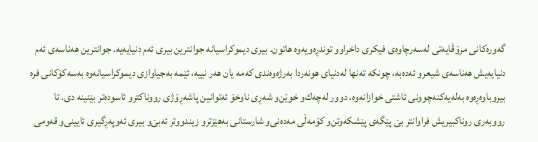گه‌وره‌كانی مرۆڤایه‌تی له‌سه‌رچاوه‌ی فیكری داخراوو توندڕه‌ویه‌وه‌ هاتون. بیری دیموكراسیانه‌ جوانترین بیری ئه‌م دنیایه‌یه‌. جوانترین هه‌ناسه‌ی ئه‌م دنیایه‌یش هه‌ناسه‌ی شیعرو ئه‌ده‌به‌، چونكه‌ ته‌نها له‌دنیای هونه‌ردا به‌رژه‌وه‌ندی كه‌مه‌ یان هه‌ر نییه‌، ئێمه‌ به‌جیاوازی دیموكراسیانه‌وه‌ به‌سه‌كۆكانی فره‌ بیروباوه‌ڕه‌وه‌ به‌له‌یه‌كنه‌چوونی ئاشتی خوازانه‌وه‌، دوور له‌چه‌ك‌و خوێن‌و شه‌ڕی ناوخۆ ئه‌توانین پاشه‌ڕۆژی رووناكترو ئاسوده‌تر بێنینه‌ دی. تا رووبه‌ری روناكبیریش فراوانتر بێ پێگه‌ی پێشكه‌وتن‌و كۆمه‌ڵی مه‌ده‌نی‌و شارستانی به‌هێزترو زیندووتر ئه‌بێ‌و بیری ئه‌وپه‌ڕگیری ئایینی‌و قه‌ومی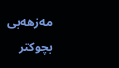مه‌زهه‌بی بچوكتر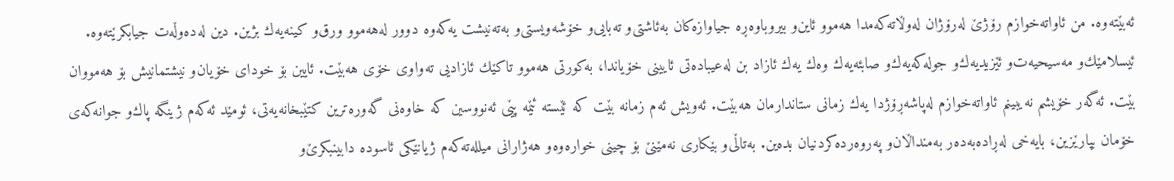ئه‌بێته‌وه‌. من ئاواته‌خوازم رۆژێ له‌رۆژان له‌وڵاته‌كه‌مدا هه‌موو ئاین‌و بیروباوه‌ڕه‌ جیاوازه‌كان به‌ئاشتی‌و ته‌بایی‌و خۆشه‌ویستی‌و به‌ته‌نیشت یه‌كه‌وه‌ دوور له‌هه‌موو ورق‌و كینه‌یه‌ك بژین. دین له‌ده‌وڵه‌ت جیابكرێته‌وه‌. ئیسلامێك‌و مه‌سیحیه‌ت‌و ئێزیدیه‌ك‌و جوله‌كه‌یه‌ك‌و صابئه‌یه‌ك وه‌ك یه‌ك ئازاد بن له‌عیباده‌تی ئایینی خۆیاندا، به‌كورتی هه‌موو تاكێك ئازادیی ته‌واوی خۆی هه‌بێت. ئایین بۆ خودای خۆیان‌و نیشتمانیش بۆ هه‌مووان بێت. ئه‌گه‌ر خۆیشم نه‌یبینم ئاواته‌خوازم له‌پاشه‌ڕۆژدا یه‌ك زمانی ستاندارمان هه‌بێت. ئه‌ویش ئه‌م زمانه‌ بێت كه‌ ئێسته‌ ئێمه‌ پێی ئه‌نووسین كه‌ خاوه‌نی گه‌وره‌ترین كتێبخانه‌یه‌تی، ئومێد ئه‌كه‌م ژینگه‌ پاك‌و جوانه‌كه‌ی خۆمان بپارێزین، بایه‌خی له‌ڕاده‌به‌ده‌ر به‌منداڵان‌و په‌روه‌رده‌كردنیان بده‌ین. به‌تاڵی‌و بێكاری نه‌مێنێ بۆ چینی خواره‌وه‌و هه‌ژارانی میلله‌ته‌كه‌م ژیانێكی ئاسوده‌ دابینبكرێ‌و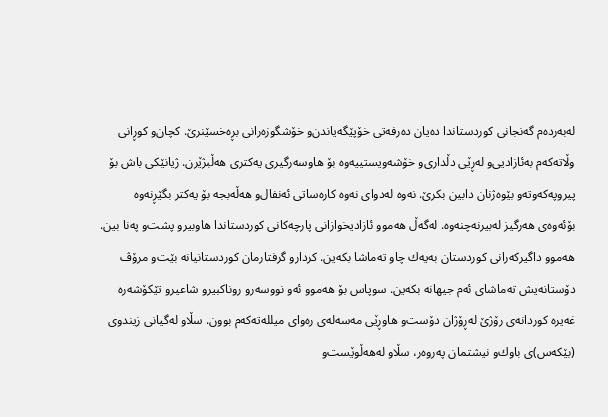له‌به‌رده‌م گه‌نجانی كوردستاندا ده‌یان ده‌رفه‌تی خۆپێگه‌یاندن‌و خۆشگوزه‌رانی بڕه‌خسێنرێ. كچان‌و كوڕانی وڵاته‌كه‌م به‌ئازادیی‌و له‌ڕێی دڵداری‌و خۆشه‌ویستییه‌وه‌ بۆ هاوسه‌رگیری یه‌كتری هه‌ڵبژێرن. ژیانێكی باش بۆ پیروپه‌كه‌وته‌و بێوه‌ژنان دابین بكرێ. نه‌وه‌ له‌دوای نه‌وه‌ كاره‌ساتی ئه‌نفال‌و هه‌ڵه‌بجه‌ بۆ یه‌كتر بگێڕنه‌وه‌ بۆئه‌وه‌ی هه‌رگیز له‌بیرنه‌چنه‌وه‌. له‌گه‌ڵ هه‌موو ئازادیخوازانی پارچه‌كانی كوردستاندا هاوبیرو پشت‌و په‌نا بین. هه‌موو داگیركه‌رانی كوردستان به‌یه‌ك چاو ته‌ماشا بكه‌ین. كردارو گرفتارمان كوردستانیانه‌ بێت‌و مرۆڤ دۆستانه‌یش ته‌ماشای ئه‌م جیهانه‌ بكه‌ین. سوپاس بۆ هه‌موو ئه‌و نووسه‌رو روناكبیرو شاعیرو تێكۆشه‌ره‌ غه‌یره‌ كوردانه‌ی رۆژێ له‌ڕۆژان دۆست‌و هاوڕێی مه‌سه‌له‌ی ره‌وای میلله‌ته‌كه‌م بوون. سڵاو له‌گیانی زیندوی (بێكه‌س)ی باوك‌و نیشتمان په‌روه‌ر، سڵاو له‌هه‌ڵوێست‌و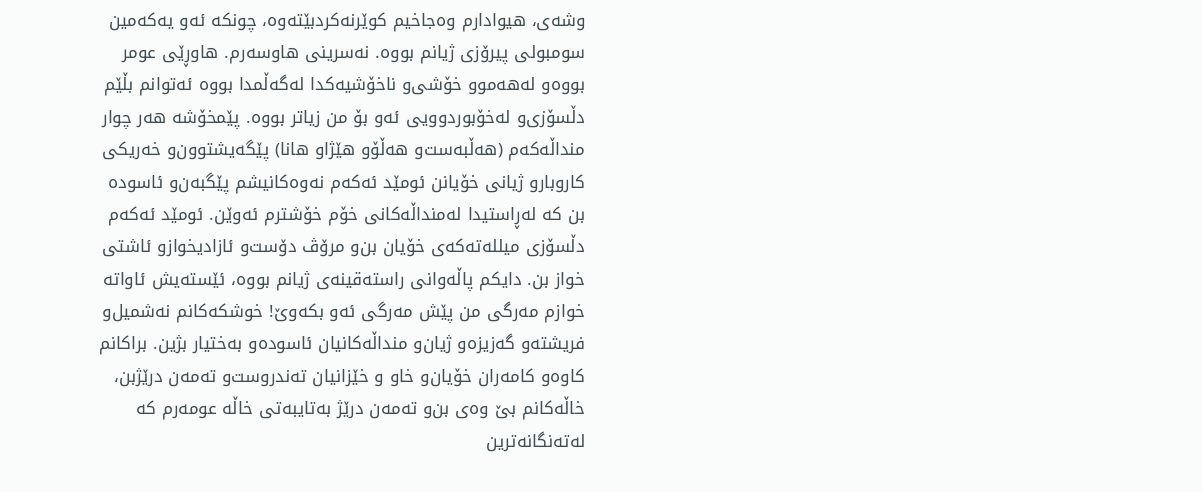وشه‌ی، هیوادارم وه‌جاخیم كوێرنه‌كردبێته‌وه‌، چونكه‌ ئه‌و یه‌كه‌مین سومبولی پیرۆزی ژیانم بووه‌. نه‌سرینی هاوسه‌رم. هاوڕێی عومر بووه‌و له‌هه‌موو خۆشی‌و ناخۆشیه‌كدا له‌گه‌ڵمدا بووه‌ ئه‌توانم بڵێم دڵسۆزی‌و له‌خۆبوردوویی ئه‌و بۆ من زیاتر بووه‌. پێمخۆشه‌ هه‌ر چوار منداڵه‌كه‌م (هه‌ڵبه‌ست‌و هه‌ڵۆو هێژاو هانا) پێگه‌یشتوون‌و خه‌ریكی كاروبارو ژیانی خۆیانن ئومێد ئه‌كه‌م نه‌وه‌كانیشم پێگبه‌ن‌و ئاسوده‌ بن كه‌ له‌ڕاستیدا له‌منداڵه‌كانی خۆم خۆشترم ئه‌وێن. ئومێد ئه‌كه‌م دڵسۆزی میلله‌ته‌كه‌ی خۆیان بن‌و مرۆڤ دۆست‌و ئازادیخوازو ئاشتی خواز بن. دایكم پاڵه‌وانی راسته‌قینه‌ی ژیانم بووه‌، ئێسته‌یش ئاواته‌ خوازم مه‌رگی من پێش مه‌رگی ئه‌و بكه‌وێ! خوشكه‌كانم نه‌شمیل‌و فریشته‌و گه‌زیزه‌و ژیان‌و منداڵه‌كانیان ئاسوده‌و به‌ختیار بژین. براكانم كاوه‌و كامه‌ران خۆیان‌و خاو و خێزانیان ته‌ندروست‌و ته‌مه‌ن درێژبن، خاڵه‌كانم بێ وه‌ی بن‌و ته‌مه‌ن درێژ به‌تایبه‌تی خاڵه‌ عومه‌رم كه‌ له‌ته‌نگانه‌ترین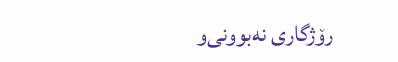رۆژگاری نه‌بوونی‌و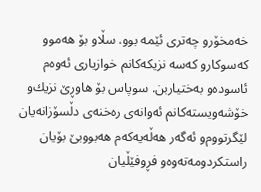خه‌مخۆرو چه‌تری ئێمه‌ بوو. سڵاو بۆ هه‌موو كه‌سوكارو كه‌سه‌ نزیكه‌كانم خوازیاری ئه‌وه‌م ئاسوده‌و به‌ختیاربن. سوپاس بۆ هاوڕێ نزیك‌و خۆشه‌ویسته‌كانم ئه‌وانه‌ی ره‌خنه‌ی دڵسۆزانه‌یان لێگرتووم‌و ئه‌گه‌ر هه‌ڵه‌یه‌كه‌م هه‌بووبێ بۆیان راستكردومه‌ته‌وه‌و فڕوفێڵیان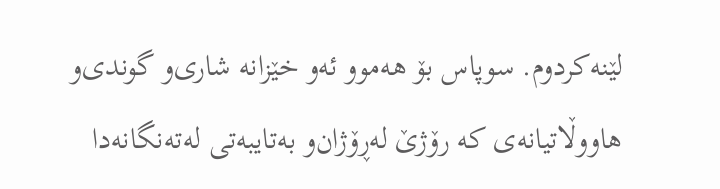لێنه‌كردوم. سوپاس بۆ هه‌موو ئه‌و خێزانه‌ شاری‌و گوندی‌و هاووڵاتیانه‌ی كه‌ رۆژێ له‌ڕۆژان‌و به‌تایبه‌تی له‌ته‌نگانه‌دا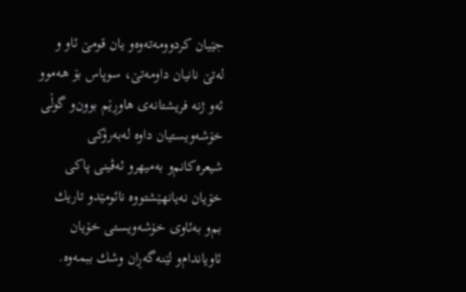جێیان كردوومه‌ته‌وه‌و یان قومێ ئاو و له‌تێ نانیان داومه‌تێ، سوپاس بۆ هه‌موو ئه‌و ژنه‌ فریشتانه‌ی هاوڕێم بوون‌و گوڵی خۆشه‌ویستیان داوه‌ له‌به‌رۆكی شیعره‌كانم‌و به‌میهرو ئه‌ڤینی پاكی خۆیان نه‌یانهێشتووه‌ نائومێدو تاریك بم‌و به‌ئاوی خۆشه‌ویستی خۆیان ئاویاندام‌و لێنه‌گه‌ڕان وشك ببمه‌وه‌.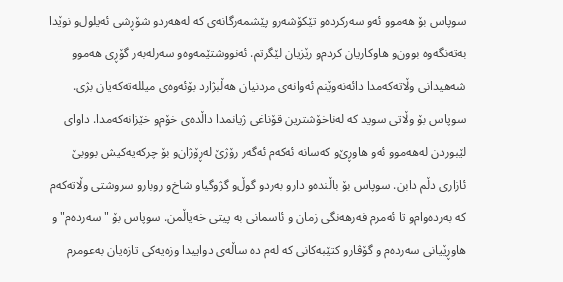سوپاس بۆ هه‌موو ئه‌و سه‌ركرده‌و تێكۆشه‌رو پێشمه‌رگانه‌ی كه‌ له‌هه‌ردو شۆڕشی ئه‌یلول‌و نوێدا به‌ته‌نگه‌وه‌ بوون‌و هاوكاریان كردم‌و رێزیان لێگرتم. ئه‌نووشتێمه‌وه‌و سه‌رله‌به‌ر گۆڕی هه‌موو شه‌هیدانی وڵاته‌كه‌مدا دائه‌نه‌وێنم ئه‌وانه‌ی مردنیان هه‌ڵبژارد بۆئه‌وه‌ی میلله‌ته‌كه‌یان بژی. سوپاس بۆ وڵاتی سوید كه‌ له‌ناخۆشترین قۆناغی ژیانمدا داڵده‌ی خۆم‌و خێزانه‌كه‌مدا. داوای لێبوردن له‌هه‌موو ئه‌و هاوڕێ‌و كه‌سانه‌ ئه‌كه‌م ئه‌گه‌ر رۆژێ له‌ڕۆژان‌و بۆ چركه‌یه‌كیش بووبێ ئازاری دڵم دابن. سوپاس بۆ باڵنده‌و دارو به‌ردو گوڵ‌و گژوگیاو شاخ‌و روبارو سروشتی وڵاته‌كه‌م كه‌ به‌رده‌وام‌و تا ئه‌مرم فه‌رهه‌نگی زمان ‌و ئاسمانی به ‌پیتی خه‌یاڵمن. سوپاس بۆ "سه‌رده‌م"و هاوڕێیانی سه‌رده‌م ‌و گۆڤارو كتێبه‌كانی كه‌ له‌م ده‌ ساڵه‌ی دواییدا وزه‌یه‌كی تازه‌یان به‌عومرم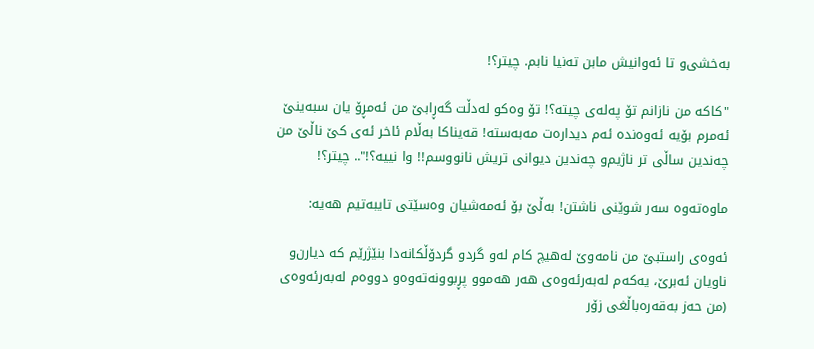به‌خشی‌و تا ئه‌وانیش مابن ته‌نیا نابم. چیتر؟!

"كاكه‌ من نازانم تۆ په‌له‌ی چیته‌؟! تۆ وه‌كو له‌دڵت گه‌ڕابێ من ئه‌مڕۆ یان سبه‌ینێ ئه‌مرم بۆیه‌ ئه‌وه‌نده‌ ئه‌م دیداره‌ت مه‌به‌سته‌! قه‌یناكا به‌ڵام ئاخر ئه‌ی كێ ناڵێ من چه‌ندین ساڵی تر ناژیم‌و چه‌ندین دیوانی تریش نانووسم!! وا نییه‌؟!".. چیتر؟!

ماوه‌ته‌وه‌ سه‌ر شوێنی ناشتن! به‌ڵێ بۆ ئه‌مه‌شیان وه‌سێتی تایبه‌تیم هه‌یه‌:

ئه‌وه‌ی راستبێ من نامه‌وێ له‌هیچ كام له‌و گردو گردۆڵكانه‌دا بنێژرێم كه‌ دیارن‌و ناویان ئه‌برێ، یه‌كه‌م له‌به‌رئه‌وه‌ی هه‌ر هه‌موو پڕبوونه‌ته‌وه‌و دووه‌م له‌به‌رئه‌وه‌ی (من حه‌ز به‌قه‌ره‌باڵغی زۆر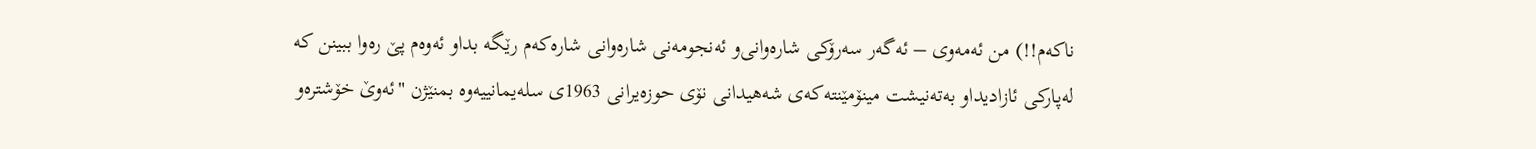ناكه‌م!!) من ئه‌مه‌وی – ئه‌گه‌ر سه‌رۆكی شاره‌وانی‌و ئه‌نجومه‌نی شاره‌وانی شاره‌كه‌م رێگه‌ بداو ئه‌وه‌م پێ ره‌وا ببینن كه‌ له‌پاركی ئازادیداو به‌ته‌نیشت مینۆمێنته‌كه‌ی شه‌هیدانی نۆی حوزه‌یرانی 1963ی سله‌یمانییه‌وه‌ بمنێژن "ئه‌وێ خۆشتره‌و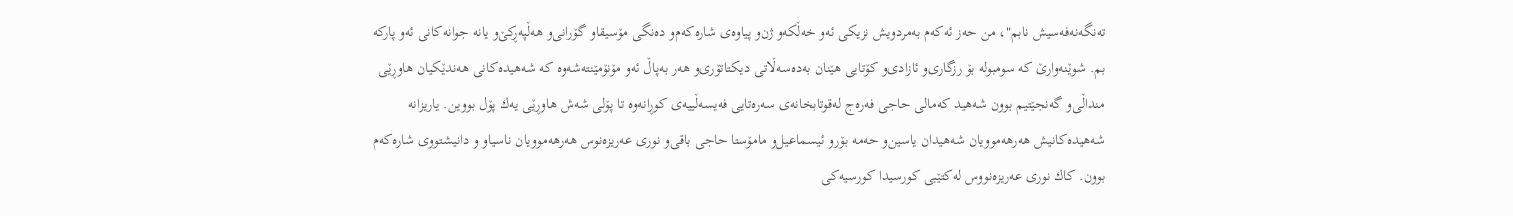ته‌نگه‌نه‌فه‌سیش نابم"، من حه‌ز ئه‌كه‌م به‌مردویش نزیكی ئه‌و خه‌ڵكه‌و ژن‌و پیاوه‌ی شاره‌كه‌م‌و ده‌نگی مۆسیقاو گۆرانی‌و هه‌ڵپه‌ڕكێ‌و یانه‌ جوانه‌كانی ئه‌و پاركه‌ بم. شوێنه‌وارێ كه‌ سومبوله‌ بۆ رزگاری‌و ئازادی‌و كۆتایی هێنان به‌ده‌سه‌ڵاتی دیكتاتۆری‌و هه‌ر به‌پاڵ ئه‌و مۆنۆمێنته‌شه‌وه‌ كه‌ شه‌هیده‌كانی هه‌ندێكیان هاوڕێی منداڵی‌و گه‌نجێتیم بوون شه‌هید كه‌مالی حاجی فه‌ره‌ج له‌قوتابخانه‌ی سه‌ره‌تایی فه‌یسه‌ڵییه‌ی كوڕانه‌وه‌ تا پۆلی شه‌ش هاوڕێی یه‌ك پۆل بووین. یاریزانه‌ شه‌هیده‌كانیش هه‌رهه‌موویان شه‌هیدان یاسین‌و حه‌مه‌ بۆرو ئیسماعیل‌و مامۆستا حاجی باقی‌و نوری عه‌ریزه‌نوس هه‌رهه‌موویان ناسیاو و دانیشتووی شاره‌كه‌م بوون. كاك نوری عه‌ریزه‌نووس له‌كتێبی كورسیدا كورسیه‌كی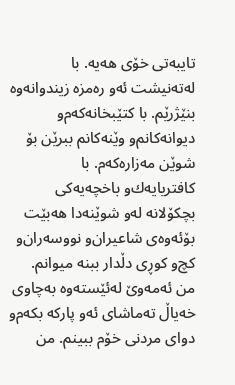تایبه‌تی خۆی هه‌یه‌. با له‌ته‌نیشت ئه‌و ره‌مزه‌ زیندوانه‌وه‌ بنێژرێم. با كتێبخانه‌كه‌م‌و دیوانه‌كانم‌و وێنه‌كانم ببرێن بۆ شوێن مه‌زاره‌كه‌م. با كافتریایه‌ك‌و باخچه‌یه‌كی بچكۆلانه‌ له‌و شوێنه‌دا هه‌بێت بۆئه‌وه‌ی شاعیران‌و نووسه‌ران‌و كچ‌و كوڕی دڵدار ببنه‌ میوانم. من ئه‌مه‌وێ له‌ئێسته‌وه‌ به‌چاوی خه‌یاڵ ته‌ماشای ئه‌و پاركه‌ بكه‌م‌و دوای مردنی خۆم ببینم. من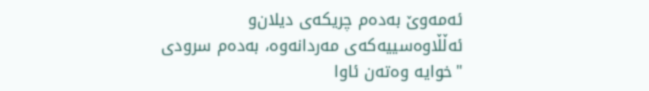ئه‌مه‌وێ به‌ده‌م چریكه‌ی دیلان‌و ئه‌ڵڵاوه‌سییه‌كه‌ی مه‌ردانه‌وه‌، به‌ده‌م سرودی "خوایه‌ وه‌ته‌ن ئاوا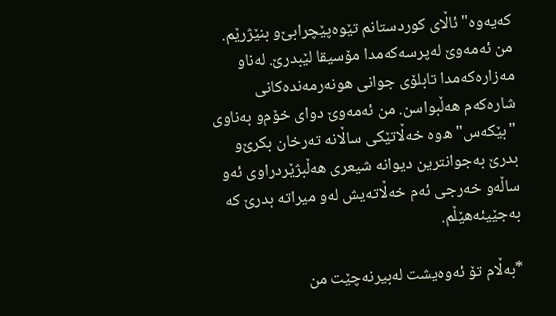كه‌یه‌وه‌" ئاڵای كوردستانم تێوه‌پێچرابێ‌و بنێژرێم. من ئه‌مه‌وێ له‌پرسه‌كه‌مدا مۆسیقا لێبدرێ. له‌ناو مه‌زاره‌كه‌مدا تابلۆی جوانی هونه‌رمه‌نده‌كانی شاره‌كه‌م هه‌ڵبواسن. من ئه‌مه‌وێ دوای خۆم‌و به‌ناوی "بێكه‌س"ه‌وه‌ خه‌ڵاتێكی ساڵانه‌ ته‌رخان بكرێ‌و بدرێ به‌جوانترین دیوانه‌ شیعری هه‌ڵبژێردراوی ئه‌و ساڵه‌و خه‌رجی ئه‌م خه‌ڵاته‌یش له‌و میراته‌ بدرێ كه‌ به‌جێیئه‌هێڵم.

*به‌ڵام تۆ ئه‌وه‌یشت له‌بیرنه‌چێت من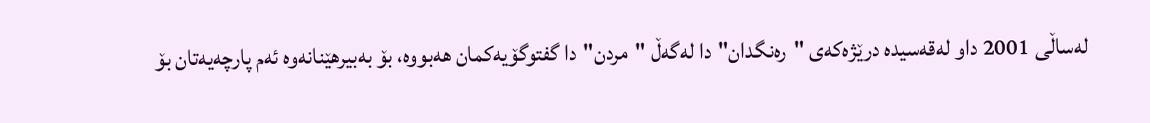له‌ساڵی 2001 داو له‌قه‌سیده‌ درێژه‌كه‌ی "ره‌نگدان"دا له‌گه‌ڵ "مردن"دا گفتوگۆیه‌كمان هه‌بووه‌، بۆ به‌بیرهێنانه‌وه‌ ئه‌م پارچه‌یه‌تان بۆ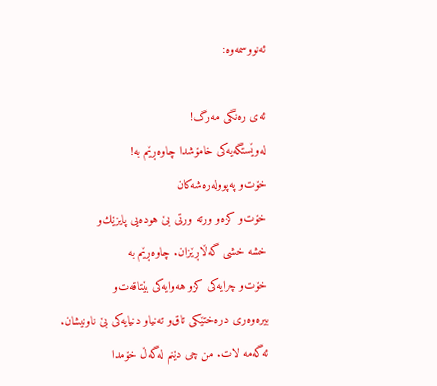ئه‌نووسمه‌وه‌:

ئه‌ی ره‌نگی مه‌رگ!
له‌وێستگه‌یه‌كی خامۆشدا چاوه‌ڕێم به‌!
خۆت‌و په‌پووله‌ره‌شه‌كان
خۆت‌و كزه‌و ورته‌ ورتی بێ هوده‌یی پایزێك‌و
خشه‌ خشی گه‌ڵاڕێزان. چاوه‌ڕێم به‌
خۆت‌و چرایه‌كی كزو هه‌وایه‌كی بێتاقه‌ت‌و
بیره‌وه‌ری دره‌ختێكی تاق‌و ته‌نیاو دنیایه‌كی بێ ناونیشان.
ئه‌گه‌مه‌ لات. من چی دێنم له‌گه‌ڵ خۆمدا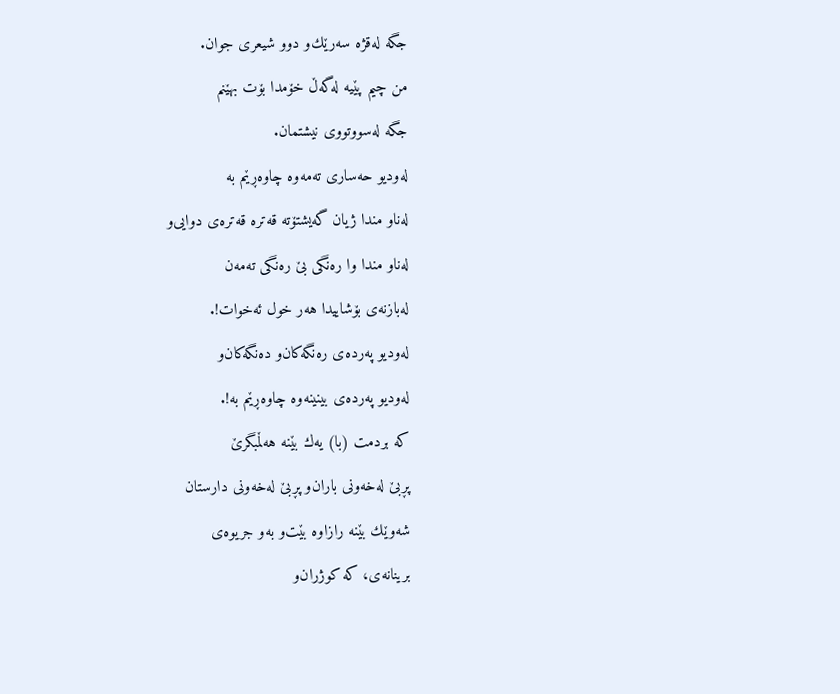جگه‌ له‌قژه‌ سه‌رێك‌و دوو شیعری جوان.
من چیم پێیه‌ له‌گه‌ڵ خۆمدا بۆت بهێنم
جگه‌ له‌سووتووی نیشتمان.
له‌ودیو حه‌ساری ته‌مه‌وه‌ چاوه‌ڕێم به‌
له‌ناو مندا ژیان گه‌یشتۆته‌ قه‌تره‌ قه‌تره‌ی دوایی‌و
له‌ناو مندا وا ره‌نگی بێ ره‌نگی ته‌مه‌ن
له‌بازنه‌ی بۆشاییدا هه‌ر خول ئه‌خوات!.
له‌ودیو په‌رده‌ی ره‌نگه‌كان‌و ده‌نگه‌كان‌و
له‌ودیو په‌رده‌ی بینینه‌وه‌ چاوه‌ڕێم به‌!.
كه‌ بردمت (با) یه‌ك بێنه‌ هه‌ڵمبگرێ
پڕبێ له‌خه‌ونی باران‌و پڕبێ له‌خه‌ونی دارستان
شه‌وێك بێنه‌ رازاوه‌ بێت‌و به‌و جریوه‌ی
برینانه‌ی، كه‌ كوژران‌و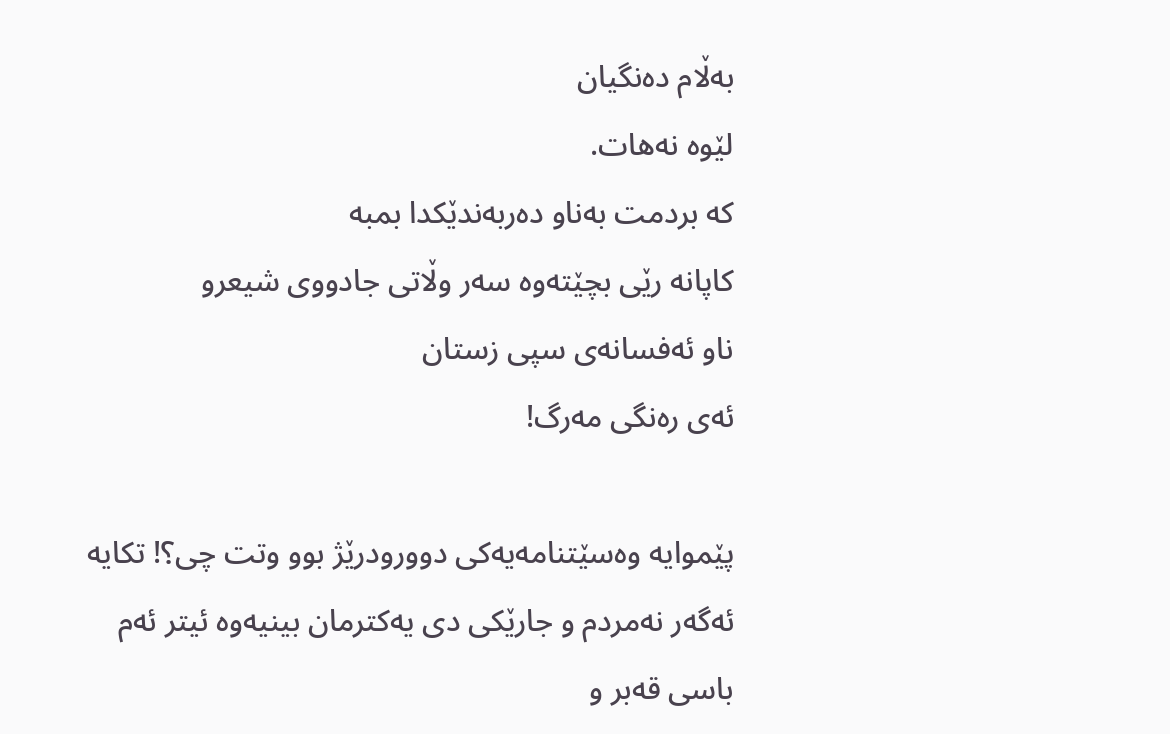به‌ڵام ده‌نگیان
لێوه‌ نه‌هات.
كه‌ بردمت به‌ناو ده‌ربه‌ندێكدا بمبه‌
كاپانه‌ رێی بچێته‌وه‌ سه‌ر وڵاتی جادووی شیعرو
ناو ئه‌فسانه‌ی سپی زستان
ئه‌ی ره‌نگی مه‌رگ!

پێموایه‌ وه‌سێتنامه‌یه‌كی دوورودرێژ بوو وتت چی؟! تكایه‌ ئه‌گه‌ر نه‌مردم ‌و جارێكی دی یه‌كترمان بینیه‌وه‌ ئیتر ئه‌م باسی قه‌بر و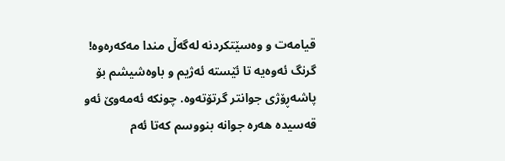قیامه‌ت ‌و وه‌سێتكردنه‌ له‌گه‌ڵ مندا مه‌كه‌ره‌وه‌! گرنگ ئه‌وه‌یه‌ تا ئێسته‌ ئه‌ژیم ‌و باوه‌شیشم بۆ پاشه‌ڕۆژی جوانتر گرتۆته‌وه‌. چونكه‌ ئه‌مه‌وێ ئه‌و قه‌سیده‌ هه‌ره‌ جوانه‌ بنووسم كه‌تا ئه‌م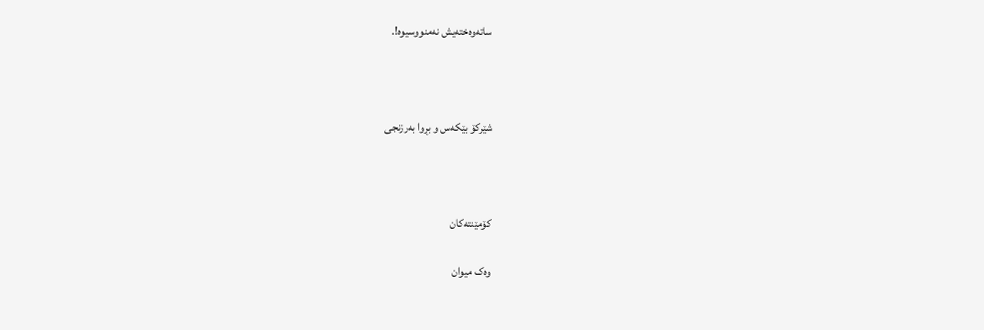ساته‌وه‌خته‌یش نه‌منووسیوه‌!.



شێرکۆ بێکەس و بڕوا بەرزنجی



کۆمێنتەکان

وەک میوان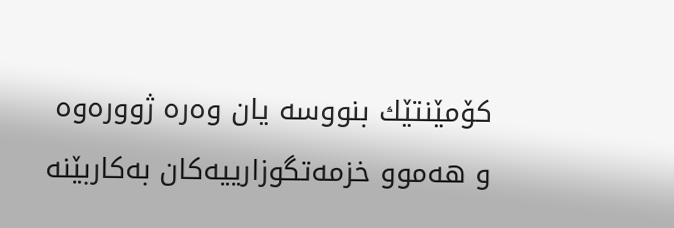کۆمێنتێك بنووسە یان وەرە ژوورەوە و هه‌موو خزمەتگوزارییەکان به‌كاربێنه‌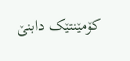کۆمێنتێک دابنێ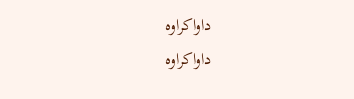داواکراوە
داواکراوە